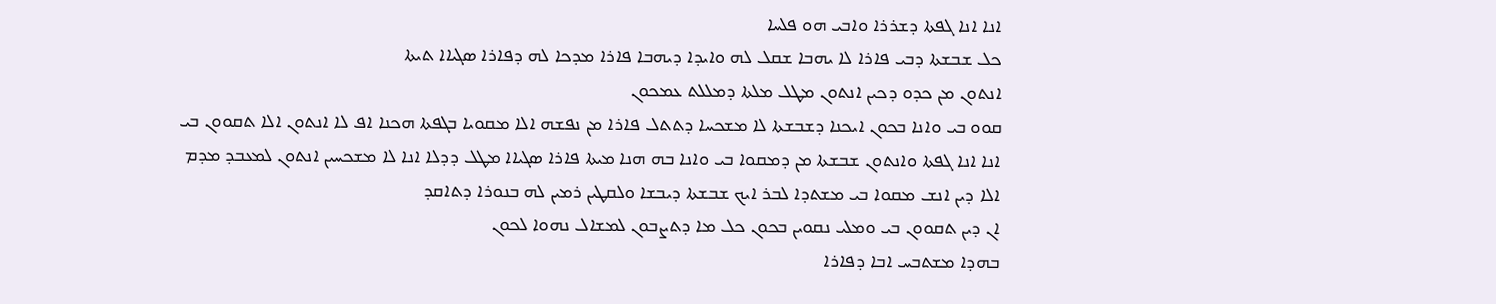ܐܢܐ ܐܢܐ ܓܦܬܐ ܕܫܪܪܐ ܘܐܒܝ ܗܘ ܦܠܚܐ
ܟܠ ܫܒܫܬܐ ܕܒܝ ܦܐܪܐ ܠܐ ܝܗܒܐ ܫܩܠ ܠܗ ܘܐܝܕܐ ܕܝܗܒܐ ܦܐܪܐ ܡܕܟܐ ܠܗ ܕܦܐܪܐ ܤܓܝܐܐ ܬܝܬܐ
ܐܢܬܘܢ ܡܢ ܟܕܘ ܕܟܝܢ ܐܢܬܘܢ ܡܛܠ ܡܠܬܐ ܕܡܠܠܬ ܥܡܟܘܢ
ܩܘܘ ܒܝ ܘܐܢܐ ܒܟܘܢ ܐܝܟܢܐ ܕܫܒܫܬܐ ܠܐ ܡܫܟܚܐ ܕܬܬܠ ܦܐܪܐ ܡܢ ܢܦܫܗ ܐܠܐ ܡܩܘܝܐ ܒܓܦܬܐ ܗܟܢܐ ܐܦ ܠܐ ܐܢܬܘܢ ܐܠܐ ܬܩܘܘܢ ܒܝ
ܐܢܐ ܐܢܐ ܓܦܬܐ ܘܐܢܬܘܢ ܫܒܫܬܐ ܡܢ ܕܡܩܘܐ ܒܝ ܘܐܢܐ ܒܗ ܗܢܐ ܡܝܬܐ ܦܐܪܐ ܤܓܝܐܐ ܡܛܠ ܕܕܠܐ ܐܢܐ ܠܐ ܡܫܟܚܝܢ ܐܢܬܘܢ ܠܡܥܒܕ ܡܕܡ
ܐܠܐ ܕܝܢ ܐܢܫ ܡܩܘܐ ܒܝ ܡܫܬܕܐ ܠܒܪ ܐܝܟ ܫܒܫܬܐ ܕܝܒܫܐ ܘܠܩܛܝܢ ܪܡܝܢ ܠܗ ܒܢܘܪܐ ܕܬܐܩܕ
ܐܢ ܕܝܢ ܬܩܘܘܢ ܒܝ ܘܡܠܝ ܢܩܘܝܢ ܒܟܘܢ ܟܠ ܡܐ ܕܬܨܒܘܢ ܠܡܫܐܠ ܢܗܘܐ ܠܟܘܢ
ܒܗܕܐ ܡܫܬܒܚ ܐܒܐ ܕܦܐܪܐ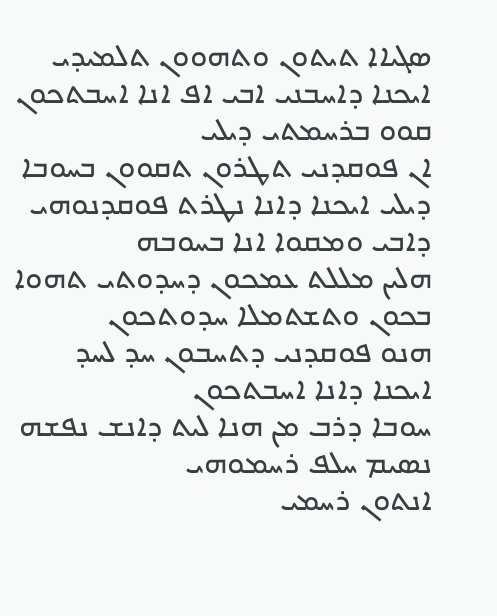ܤܓܝܐܐ ܬܝܬܘܢ ܘܬܗܘܘܢ ܬܠܡܝܕܝ
ܐܝܟܢܐ ܕܐܚܒܢܝ ܐܒܝ ܐܦ ܐܢܐ ܐܚܒܬܟܘܢ ܩܘܘ ܒܪܚܡܬܝ ܕܝܠܝ
ܐܢ ܦܘܩܕܢܝ ܬܛܪܘܢ ܬܩܘܘܢ ܒܚܘܒܐ ܕܝܠܝ ܐܝܟܢܐ ܕܐܢܐ ܢܛܪܬ ܦܘܩܕܢܘܗܝ ܕܐܒܝ ܘܡܩܘܐ ܐܢܐ ܒܚܘܒܗ
ܗܠܝܢ ܡܠܠܬ ܥܡܟܘܢ ܕܚܕܘܬܝ ܬܗܘܐ ܒܟܘܢ ܘܬܫܬܡܠܐ ܚܕܘܬܟܘܢ
ܗܢܘ ܦܘܩܕܢܝ ܕܬܚܒܘܢ ܚܕ ܠܚܕ ܐܝܟܢܐ ܕܐܢܐ ܐܚܒܬܟܘܢ
ܚܘܒܐ ܕܪܒ ܡܢ ܗܢܐ ܠܝܬ ܕܐܢܫ ܢܦܫܗ ܢܤܝܡ ܚܠܦ ܪܚܡܘܗܝ
ܐܢܬܘܢ ܪܚܡܝ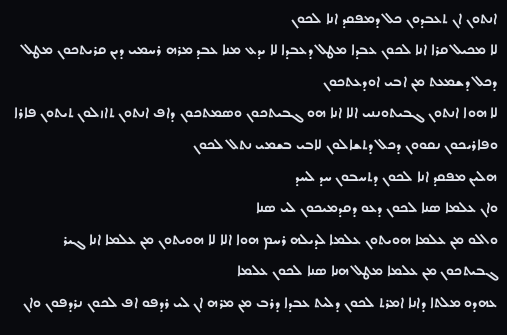ܐܢܬܘܢ ܐܢ ܬܥܒܕܘܢ ܟܠ ܕܡܦܩܕ ܐܢܐ ܠܟܘܢ
ܠܐ ܡܟܝܠ ܩܪܐ ܐܢܐ ܠܟܘܢ ܥܒܕܐ ܡܛܠ ܕܥܒܕܐ ܠܐ ܝܕܥ ܡܢܐ ܥܒܕ ܡܪܗ ܪܚܡܝ ܕܝܢ ܩܪܝܬܟܘܢ ܡܛܠ ܕܟܠ ܕܫܡܥܬ ܡܢ ܐܒܝ ܐܘܕܥܬܟܘܢ
ܠܐ ܗܘܐ ܐܢܬܘܢ ܓܒܝܬܘܢܢܝ ܐܠܐ ܐܢܐ ܗܘ ܓܒܝܬܟܘܢ ܘܤܡܬܟܘܢ ܕܐܦ ܐܢܬܘܢ ܬܐܙܠܘܢ ܬܝܬܘܢ ܦܐܪܐ ܘܦܐܪܝܟܘܢ ܢܩܘܘܢ ܕܟܠ ܕܬܫܐܠܘܢ ܠܐܒܝ ܒܫܡܝ ܢܬܠ ܠܟܘܢ
ܗܠܝܢ ܡܦܩܕ ܐܢܐ ܠܟܘܢ ܕܬܚܒܘܢ ܚܕ ܠܚܕ
ܘܐܢ ܥܠܡܐ ܤܢܐ ܠܟܘܢ ܕܥܘ ܕܩܕܡܝܟܘܢ ܠܝ ܤܢܐ
ܘܐܠܘ ܡܢ ܥܠܡܐ ܗܘܝܬܘܢ ܥܠܡܐ ܠܕܝܠܗ ܪܚܡ ܗܘܐ ܐܠܐ ܠܐ ܗܘܝܬܘܢ ܡܢ ܥܠܡܐ ܐܢܐ ܓܝܪ ܓܒܝܬܟܘܢ ܡܢ ܥܠܡܐ ܡܛܠ ܗܢܐ ܤܢܐ ܠܟܘܢ ܥܠܡܐ
ܥܗܕܘ ܡܠܬܐ ܕܐܢܐ ܐܡܪܬ ܠܟܘܢ ܕܠܝܬ ܥܒܕܐ ܕܪܒ ܡܢ ܡܪܗ ܐܢ ܠܝ ܪܕܦܘ ܐܦ ܠܟܘܢ ܢܪܕܦܘܢ ܘܐܢ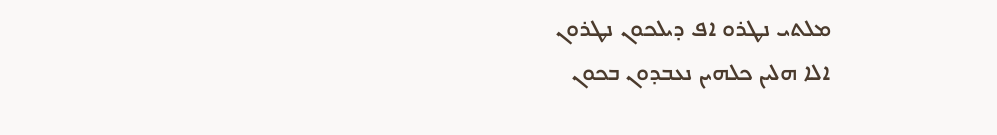ܡܠܬܝ ܢܛܪܘ ܐܦ ܕܝܠܟܘܢ ܢܛܪܘܢ
ܐܠܐ ܗܠܝܢ ܟܠܗܝܢ ܢܥܒܕܘܢ ܒܟܘܢ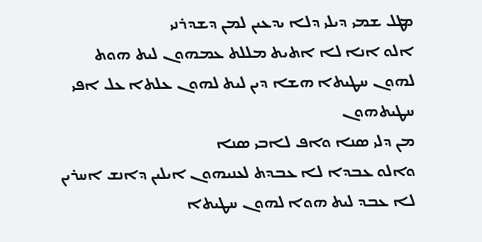ܡܛܠ ܫܡܝ ܕܝܠܝ ܕܠܐ ܝܕܥܝܢ ܠܡܢ ܕܫܕܪܢܝ
ܐܠܘ ܐܢܐ ܠܐ ܐܬܝܬ ܡܠܠܬ ܥܡܗܘܢ ܠܝܬ ܗܘܬ ܠܗܘܢ ܚܛܝܬܐ ܗܫܐ ܕܝܢ ܠܝܬ ܠܗܘܢ ܥܠܬܐ ܥܠ ܐܦܝ ܚܛܝܬܗܘܢ
ܡܢ ܕܠܝ ܤܢܐ ܘܐܦ ܠܐܒܝ ܤܢܐ
ܘܐܠܘ ܥܒܕܐ ܠܐ ܥܒܕܬ ܠܥܢܝܗܘܢ ܐܝܠܝܢ ܕܐܢܫ ܐܚܪܝܢ ܠܐ ܥܒܕ ܠܝܬ ܗܘܐ ܠܗܘܢ ܚܛܝܬܐ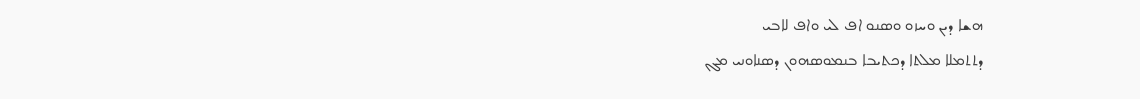ܗܫܐ ܕܝܢ ܘܚܙܘ ܘܤܢܘ ܐܦ ܠܝ ܘܐܦ ܠܐܒܝ
ܕܬܬܡܠܐ ܡܠܬܐ ܕܟܬܝܒܐ ܒܢܡܘܤܗܘܢ ܕܤܢܐܘܢܝ ܡܓܢ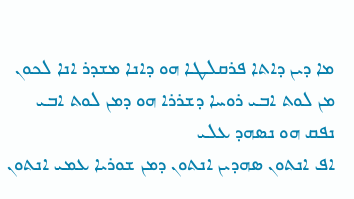ܡܐ ܕܝܢ ܕܐܬܐ ܦܪܩܠܛܐ ܗܘ ܕܐܢܐ ܡܫܕܪ ܐܢܐ ܠܟܘܢ ܡܢ ܠܘܬ ܐܒܝ ܪܘܚܐ ܕܫܪܪܐ ܗܘ ܕܡܢ ܠܘܬ ܐܒܝ ܢܦܩ ܗܘ ܢܤܗܕ ܥܠܝ
ܐܦ ܐܢܬܘܢ ܤܗܕܝܢ ܐܢܬܘܢ ܕܡܢ ܫܘܪܝܐ ܥܡܝ ܐܢܬܘܢ